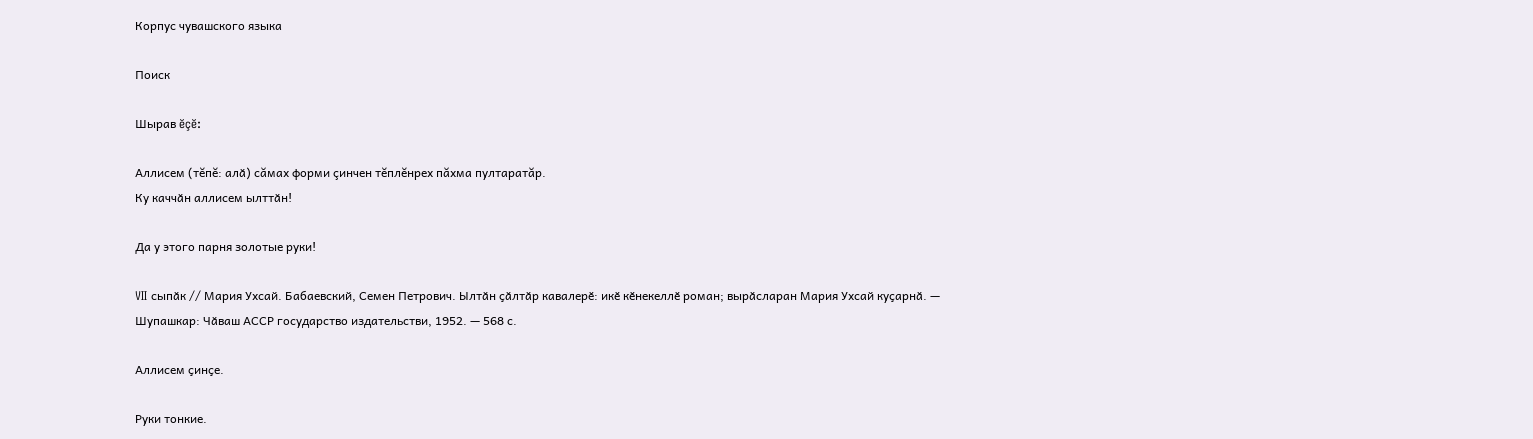Корпус чувашского языка

Поиск

Шырав ĕçĕ:

Аллисем (тĕпĕ: алӑ) сăмах форми çинчен тĕплĕнрех пăхма пултаратăр.
Ку каччӑн аллисем ылттӑн!

Да у этого парня золотые руки!

VII сыпӑк // Мария Ухсай. Бабаевский, Семен Петрович. Ылтӑн ҫӑлтӑр кавалерӗ: икӗ кӗнекеллӗ роман; вырӑсларан Мария Ухсай куҫарнӑ. — Шупашкар: Чӑваш АССР государство издательстви, 1952. — 568 с.

Аллисем ҫинҫе.

Руки тонкие.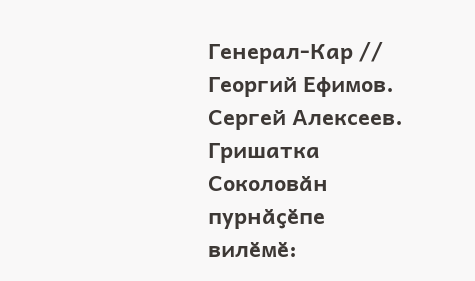Генерал-Кар // Георгий Ефимов. Сергей Алексеев. Гришатка Соколовӑн пурнӑҫӗпе вилӗмӗ: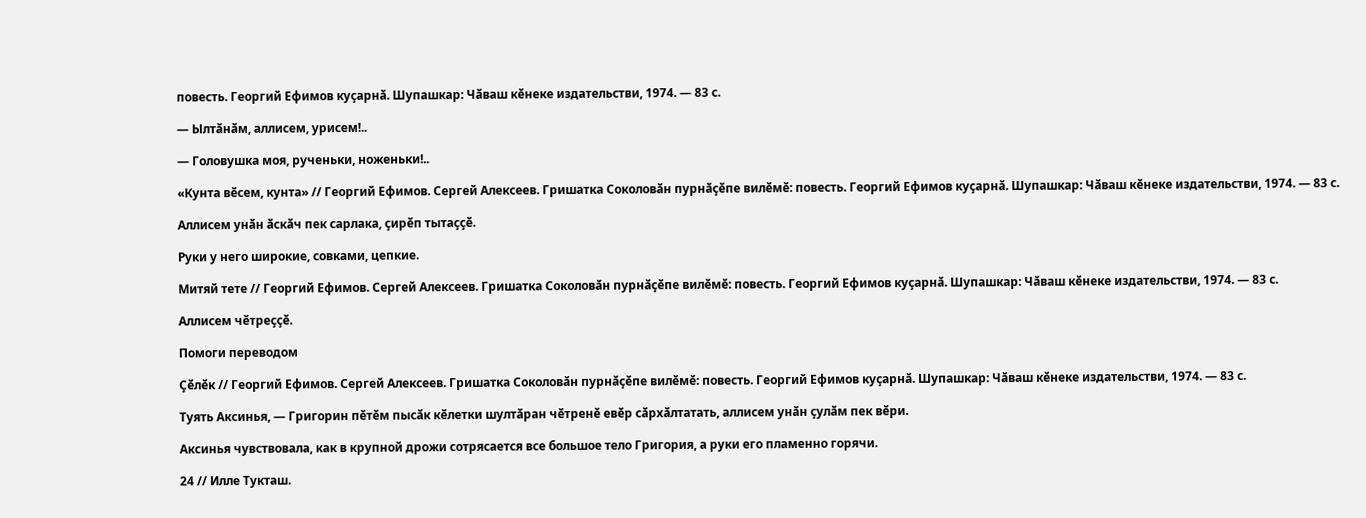повесть. Георгий Ефимов куҫарнӑ. Шупашкар: Чӑваш кӗнеке издательстви, 1974. — 83 с.

— Ылтӑнӑм, аллисем, урисем!..

— Головушка моя, рученьки, ноженьки!..

«Кунта вӗсем, кунта» // Георгий Ефимов. Сергей Алексеев. Гришатка Соколовӑн пурнӑҫӗпе вилӗмӗ: повесть. Георгий Ефимов куҫарнӑ. Шупашкар: Чӑваш кӗнеке издательстви, 1974. — 83 с.

Аллисем унӑн ӑскӑч пек сарлака, ҫирӗп тытаҫҫӗ.

Руки у него широкие, совками, цепкие.

Митяй тете // Георгий Ефимов. Сергей Алексеев. Гришатка Соколовӑн пурнӑҫӗпе вилӗмӗ: повесть. Георгий Ефимов куҫарнӑ. Шупашкар: Чӑваш кӗнеке издательстви, 1974. — 83 с.

Аллисем чӗтреҫҫӗ.

Помоги переводом

Ҫӗлӗк // Георгий Ефимов. Сергей Алексеев. Гришатка Соколовӑн пурнӑҫӗпе вилӗмӗ: повесть. Георгий Ефимов куҫарнӑ. Шупашкар: Чӑваш кӗнеке издательстви, 1974. — 83 с.

Туять Аксинья, — Григорин пӗтӗм пысӑк кӗлетки шултӑран чӗтренӗ евӗр сӑрхӑлтатать, аллисем унӑн ҫулӑм пек вӗри.

Аксинья чувствовала, как в крупной дрожи сотрясается все большое тело Григория, а руки его пламенно горячи.

24 // Илле Тукташ.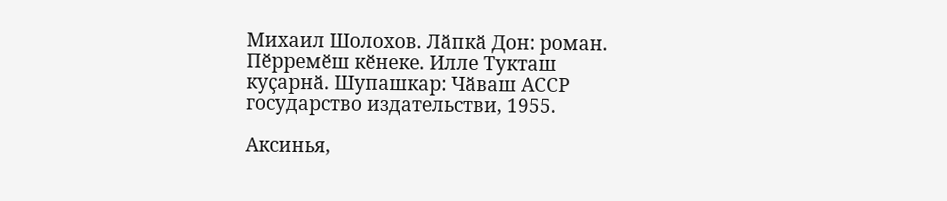Михаил Шолохов. Лӑпкӑ Дон: роман. Пӗрремӗш кӗнеке. Илле Тукташ куҫарнӑ. Шупашкар: Чӑваш АССР государство издательстви, 1955.

Аксинья,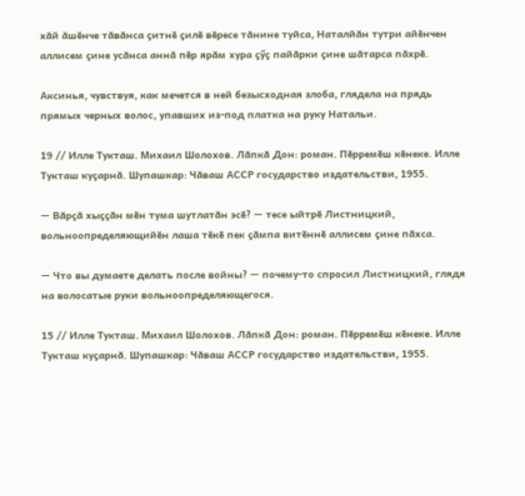хӑй ӑшӗнче тӑвӑнса ҫитнӗ ҫилӗ вӗресе тӑнине туйса, Наталйӑн тутри айӗнчен аллисем ҫине усӑнса аннӑ пӗр ярӑм хура ҫӳҫ пайӑрки ҫине шӑтарса пӑхрӗ.

Аксинья, чувствуя, как мечется в ней безысходная злоба, глядела на прядь прямых черных волос, упавших из-под платка на руку Натальи.

19 // Илле Тукташ. Михаил Шолохов. Лӑпкӑ Дон: роман. Пӗрремӗш кӗнеке. Илле Тукташ куҫарнӑ. Шупашкар: Чӑваш АССР государство издательстви, 1955.

— Вӑрҫӑ хыҫҫӑн мӗн тума шутлатӑн эсӗ? — тесе ыйтрӗ Листницкий, вольноопределяющийӗн лаша тӗкӗ пек ҫӑмпа витӗннӗ аллисем ҫине пӑхса.

— Что вы думаете делать после войны? — почему-то спросил Листницкий, глядя на волосатые руки вольноопределяющегося.

15 // Илле Тукташ. Михаил Шолохов. Лӑпкӑ Дон: роман. Пӗрремӗш кӗнеке. Илле Тукташ куҫарнӑ. Шупашкар: Чӑваш АССР государство издательстви, 1955.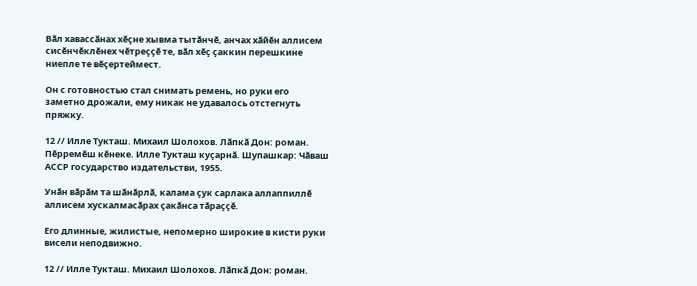Вӑл хавассӑнах хӗҫне хывма тытӑнчӗ, анчах хӑйӗн аллисем сисӗнчӗклӗнех чӗтреҫҫӗ те, вӑл хӗҫ ҫаккин перешкине ниепле те вӗҫертеймест.

Он с готовностью стал снимать ремень, но руки его заметно дрожали, ему никак не удавалось отстегнуть пряжку.

12 // Илле Тукташ. Михаил Шолохов. Лӑпкӑ Дон: роман. Пӗрремӗш кӗнеке. Илле Тукташ куҫарнӑ. Шупашкар: Чӑваш АССР государство издательстви, 1955.

Унӑн вӑрӑм та шӑнӑрлӑ, калама ҫук сарлака аллаппиллӗ аллисем хускалмасӑрах ҫакӑнса тӑраҫҫӗ.

Его длинные, жилистые, непомерно широкие в кисти руки висели неподвижно.

12 // Илле Тукташ. Михаил Шолохов. Лӑпкӑ Дон: роман.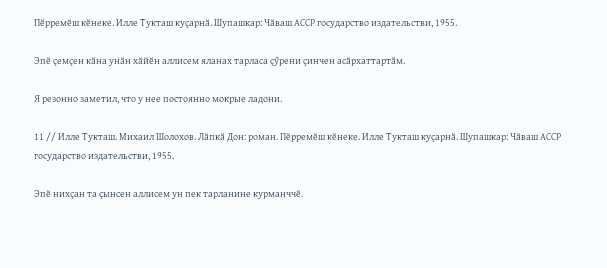Пӗрремӗш кӗнеке. Илле Тукташ куҫарнӑ. Шупашкар: Чӑваш АССР государство издательстви, 1955.

Эпӗ ҫемҫен кӑна унӑн хӑйӗн аллисем яланах тарласа ҫӳрени ҫинчен асӑрхаттартӑм.

Я резонно заметил, что у нее постоянно мокрые ладони.

11 // Илле Тукташ. Михаил Шолохов. Лӑпкӑ Дон: роман. Пӗрремӗш кӗнеке. Илле Тукташ куҫарнӑ. Шупашкар: Чӑваш АССР государство издательстви, 1955.

Эпӗ нихҫан та ҫынсен аллисем ун пек тарланине курманччӗ.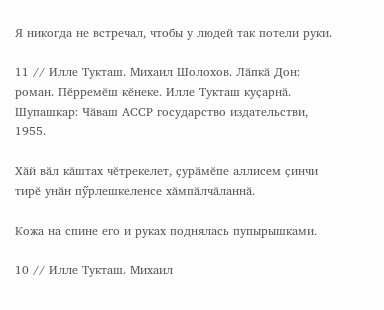Я никогда не встречал, чтобы у людей так потели руки.

11 // Илле Тукташ. Михаил Шолохов. Лӑпкӑ Дон: роман. Пӗрремӗш кӗнеке. Илле Тукташ куҫарнӑ. Шупашкар: Чӑваш АССР государство издательстви, 1955.

Хӑй вӑл кӑштах чӗтрекелет, ҫурӑмӗпе аллисем ҫинчи тирӗ унӑн пӳрлешкеленсе хӑмпӑлчӑланнӑ.

Кожа на спине его и руках поднялась пупырышками.

10 // Илле Тукташ. Михаил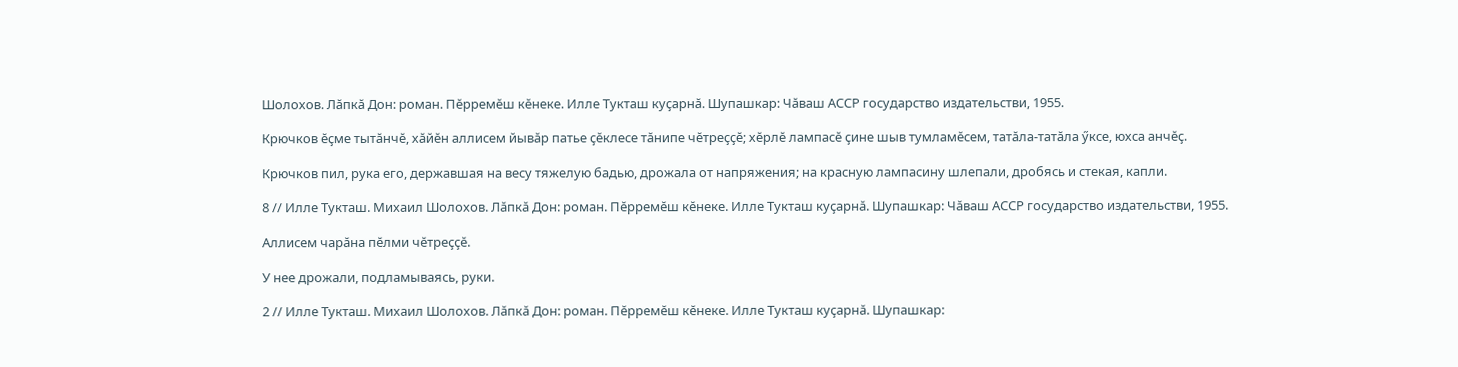Шолохов. Лӑпкӑ Дон: роман. Пӗрремӗш кӗнеке. Илле Тукташ куҫарнӑ. Шупашкар: Чӑваш АССР государство издательстви, 1955.

Крючков ӗҫме тытӑнчӗ, хӑйӗн аллисем йывӑр патье ҫӗклесе тӑнипе чӗтреҫҫӗ; хӗрлӗ лампасӗ ҫине шыв тумламӗсем, татӑла-татӑла ӳксе, юхса анчӗҫ.

Крючков пил, рука его, державшая на весу тяжелую бадью, дрожала от напряжения; на красную лампасину шлепали, дробясь и стекая, капли.

8 // Илле Тукташ. Михаил Шолохов. Лӑпкӑ Дон: роман. Пӗрремӗш кӗнеке. Илле Тукташ куҫарнӑ. Шупашкар: Чӑваш АССР государство издательстви, 1955.

Аллисем чарӑна пӗлми чӗтреҫҫӗ.

У нее дрожали, подламываясь, руки.

2 // Илле Тукташ. Михаил Шолохов. Лӑпкӑ Дон: роман. Пӗрремӗш кӗнеке. Илле Тукташ куҫарнӑ. Шупашкар: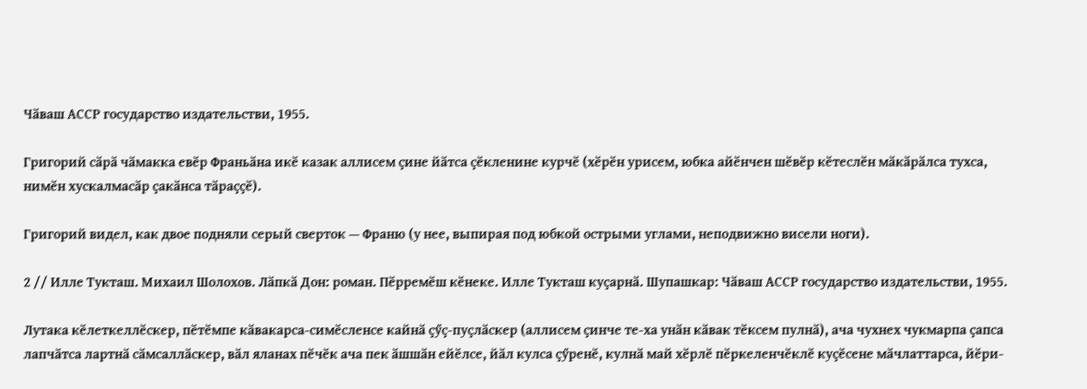Чӑваш АССР государство издательстви, 1955.

Григорий сӑрӑ чӑмакка евӗр Франьӑна икӗ казак аллисем ҫине йӑтса ҫӗкленине курчӗ (хӗрӗн урисем, юбка айӗнчен шӗвӗр кӗтеслӗн мӑкӑрӑлса тухса, нимӗн хускалмасӑр ҫакӑнса тӑраҫҫӗ).

Григорий видел, как двое подняли серый сверток — Франю (у нее, выпирая под юбкой острыми углами, неподвижно висели ноги).

2 // Илле Тукташ. Михаил Шолохов. Лӑпкӑ Дон: роман. Пӗрремӗш кӗнеке. Илле Тукташ куҫарнӑ. Шупашкар: Чӑваш АССР государство издательстви, 1955.

Лутака кӗлеткеллӗскер, пӗтӗмпе кӑвакарса-симӗсленсе кайнӑ ҫӳҫ-пуҫлӑскер (аллисем ҫинче те-ха унӑн кӑвак тӗксем пулнӑ), ача чухнех чукмарпа ҫапса лапчӑтса лартнӑ сӑмсаллӑскер, вӑл яланах пӗчӗк ача пек ӑшшӑн ейӗлсе, йӑл кулса ҫӳренӗ, кулнӑ май хӗрлӗ пӗркеленчӗклӗ куҫӗсене мӑчлаттарса, йӗри-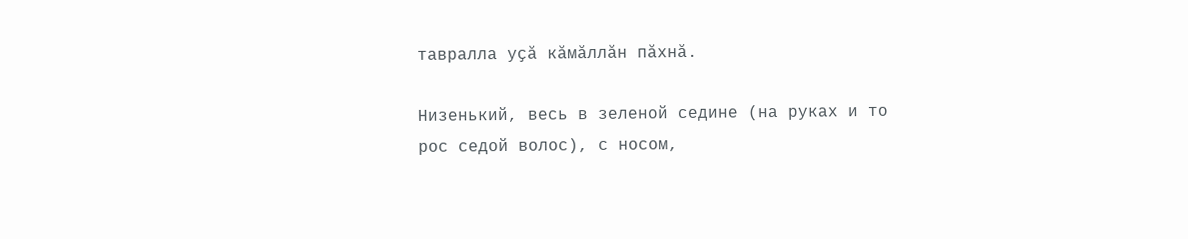тавралла уҫӑ кӑмӑллӑн пӑхнӑ.

Низенький, весь в зеленой седине (на руках и то рос седой волос), с носом,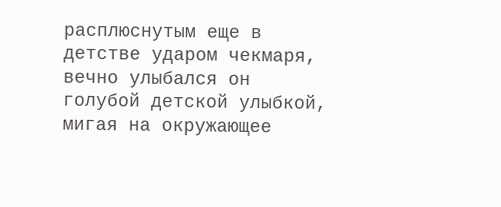расплюснутым еще в детстве ударом чекмаря, вечно улыбался он голубой детской улыбкой, мигая на окружающее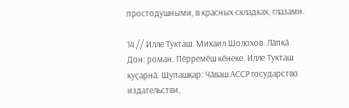простодушными, в красных складках, глазами.

14 // Илле Тукташ. Михаил Шолохов. Лӑпкӑ Дон: роман. Пӗрремӗш кӗнеке. Илле Тукташ куҫарнӑ. Шупашкар: Чӑваш АССР государство издательстви,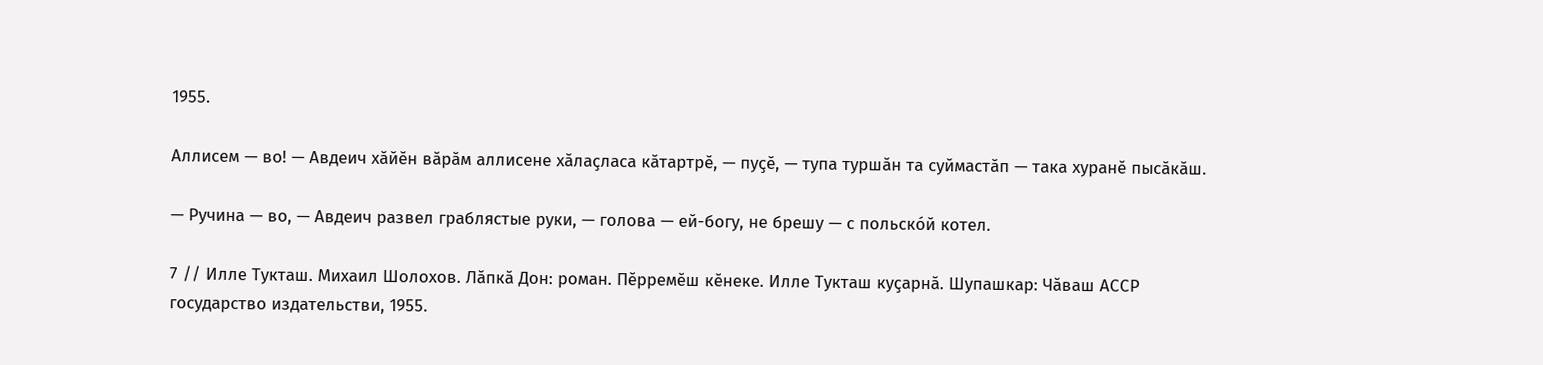1955.

Аллисем — во! — Авдеич хӑйӗн вӑрӑм аллисене хӑлаҫласа кӑтартрӗ, — пуҫӗ, — тупа туршӑн та суймастӑп — така хуранӗ пысӑкӑш.

— Ручина — во, — Авдеич развел граблястые руки, — голова — ей-богу, не брешу — с польско́й котел.

7 // Илле Тукташ. Михаил Шолохов. Лӑпкӑ Дон: роман. Пӗрремӗш кӗнеке. Илле Тукташ куҫарнӑ. Шупашкар: Чӑваш АССР государство издательстви, 1955.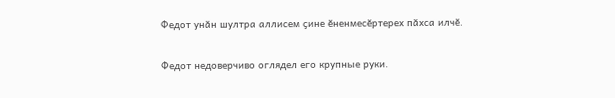Федот унӑн шултра аллисем ҫине ӗненмесӗртерех пӑхса илчӗ.

Федот недоверчиво оглядел его крупные руки.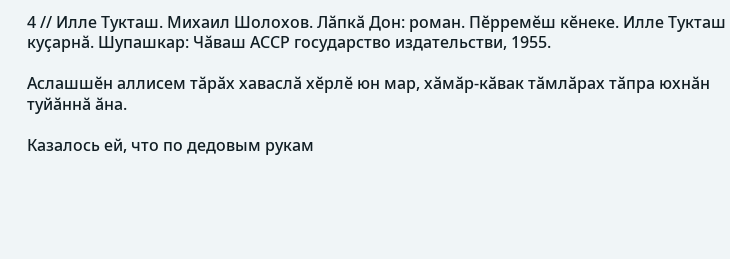4 // Илле Тукташ. Михаил Шолохов. Лӑпкӑ Дон: роман. Пӗрремӗш кӗнеке. Илле Тукташ куҫарнӑ. Шупашкар: Чӑваш АССР государство издательстви, 1955.

Аслашшӗн аллисем тӑрӑх хаваслӑ хӗрлӗ юн мар, хӑмӑр-кӑвак тӑмлӑрах тӑпра юхнӑн туйӑннӑ ӑна.

Казалось ей, что по дедовым рукам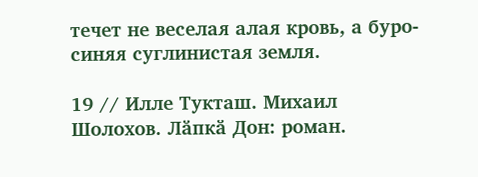течет не веселая алая кровь, а буро-синяя суглинистая земля.

19 // Илле Тукташ. Михаил Шолохов. Лӑпкӑ Дон: роман.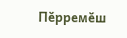Пӗрремӗш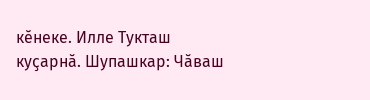кӗнеке. Илле Тукташ куҫарнӑ. Шупашкар: Чӑваш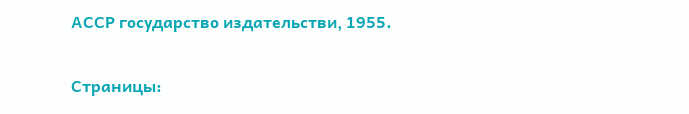АССР государство издательстви, 1955.

Страницы: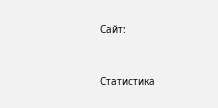Сайт:



Статистика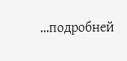...подробней